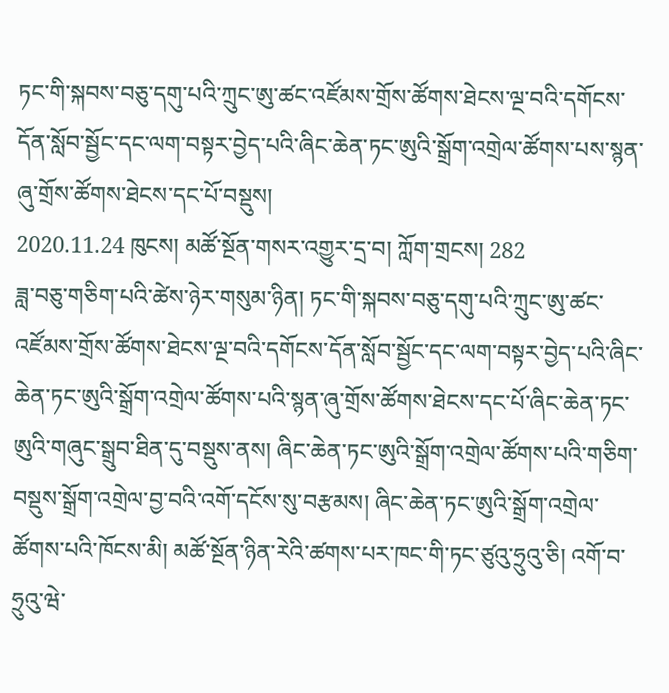ཏང་གི་སྐབས་བཅུ་དགུ་པའི་ཀྲུང་ཨུ་ཚང་འཛོམས་གྲོས་ཚོགས་ཐེངས་ལྔ་བའི་དགོངས་དོན་སློབ་སྦྱོང་དང་ལག་བསྟར་བྱེད་པའི་ཞིང་ཆེན་ཏང་ཨུའི་སྒྲོག་འགྲེལ་ཚོགས་པས་སྙན་ཞུ་གྲོས་ཚོགས་ཐེངས་དང་པོ་བསྡུས།
2020.11.24 ཁུངས། མཚོ་སྔོན་གསར་འགྱུར་དྲ་བ། ཀློག་གྲངས། 282
ཟླ་བཅུ་གཅིག་པའི་ཚེས་ཉེར་གསུམ་ཉིན། ཏང་གི་སྐབས་བཅུ་དགུ་པའི་ཀྲུང་ཨུ་ཚང་འཛོམས་གྲོས་ཚོགས་ཐེངས་ལྔ་བའི་དགོངས་དོན་སློབ་སྦྱོང་དང་ལག་བསྟར་བྱེད་པའི་ཞིང་ཆེན་ཏང་ཨུའི་སྒྲོག་འགྲེལ་ཚོགས་པའི་སྙན་ཞུ་གྲོས་ཚོགས་ཐེངས་དང་པོ་ཞིང་ཆེན་ཏང་ཨུའི་གཞུང་སྒྲུབ་ཐིན་དུ་བསྡུས་ནས། ཞིང་ཆེན་ཏང་ཨུའི་སྒྲོག་འགྲེལ་ཚོགས་པའི་གཅིག་བསྡུས་སྒྲོག་འགྲེལ་བྱ་བའི་འགོ་དངོས་སུ་བརྩམས། ཞིང་ཆེན་ཏང་ཨུའི་སྒྲོག་འགྲེལ་ཚོགས་པའི་ཁོངས་མི། མཚོ་སྔོན་ཉིན་རེའི་ཚགས་པར་ཁང་གི་ཏང་ཙུའུ་ཧྲུའུ་ཅི། འགོ་བ་ཧྲུའུ་ཝེ་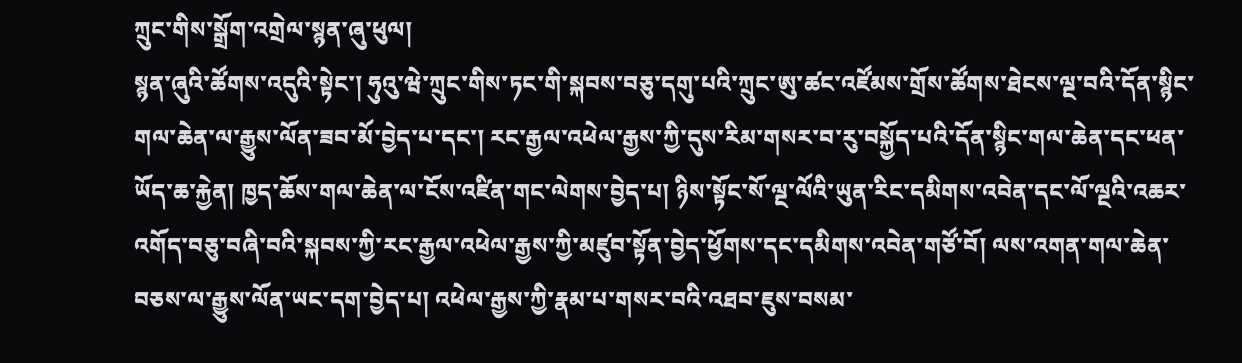ཀྲུང་གིས་སྒྲོག་འགྲེལ་སྙན་ཞུ་ཕུལ།
སྙན་ཞུའི་ཚོགས་འདུའི་སྟེང་། ཧུའུ་ཝེ་ཀྲུང་གིས་ཏང་གི་སྐབས་བཅུ་དགུ་པའི་ཀྲུང་ཨུ་ཚང་འཛོམས་གྲོས་ཚོགས་ཐེངས་ལྔ་བའི་དོན་སྙིང་གལ་ཆེན་ལ་རྒྱུས་ལོན་ཟབ་མོ་བྱེད་པ་དང་། རང་རྒྱལ་འཕེལ་རྒྱས་ཀྱི་དུས་རིམ་གསར་བ་རུ་བསྐྱོད་པའི་དོན་སྙིང་གལ་ཆེན་དང་ཕན་ཡོད་ཆ་རྐྱེན། ཁྱད་ཆོས་གལ་ཆེན་ལ་ངོས་འཛིན་གང་ལེགས་བྱེད་པ། ཉིས་སྟོང་སོ་ལྔ་ལོའི་ཡུན་རིང་དམིགས་འབེན་དང་ལོ་ལྔའི་འཆར་འགོད་བཅུ་བཞི་བའི་སྐབས་ཀྱི་རང་རྒྱལ་འཕེལ་རྒྱས་ཀྱི་མཛུབ་སྟོན་བྱེད་ཕྱོགས་དང་དམིགས་འབེན་གཙོ་བོ། ལས་འགན་གལ་ཆེན་བཅས་ལ་རྒྱུས་ལོན་ཡང་དག་བྱེད་པ། འཕེལ་རྒྱས་ཀྱི་རྣམ་པ་གསར་བའི་འཐབ་ཇུས་བསམ་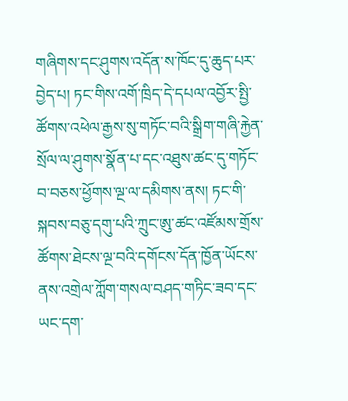གཞིགས་དང་ཤུགས་འདོན་ས་ཁོང་དུ་ཆུད་པར་བྱེད་པ། ཏང་གིས་འགོ་ཁྲིད་དེ་དཔལ་འབྱོར་སྤྱི་ཚོགས་འཕེལ་རྒྱས་སུ་གཏོང་བའི་སྒྲིག་གཞི་རྐྱེན་སྲོལ་ལ་ཤུགས་སྣོན་པ་དང་འཐུས་ཚང་དུ་གཏོང་བ་བཅས་ཕྱོགས་ལྔ་ལ་དམིགས་ནས། ཏང་གི་སྐབས་བཅུ་དགུ་པའི་ཀྲུང་ཨུ་ཚང་འཛོམས་གྲོས་ཚོགས་ཐེངས་ལྔ་བའི་དགོངས་དོན་ཁྱོན་ཡོངས་ནས་འགྲེལ་ཀློག་གསལ་བཤད་གཏིང་ཟབ་དང་ཡང་དག་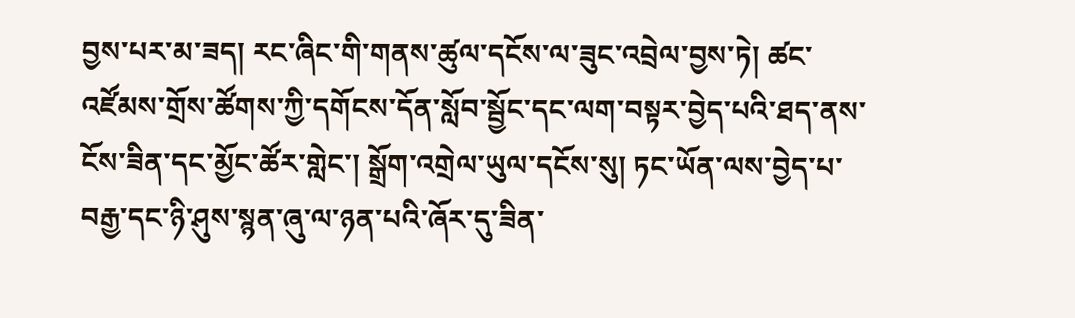བྱས་པར་མ་ཟད། རང་ཞིང་གི་གནས་ཚུལ་དངོས་ལ་ཟུང་འབྲེལ་བྱས་ཏེ། ཚང་འཛོམས་གྲོས་ཚོགས་ཀྱི་དགོངས་དོན་སློབ་སྦྱོང་དང་ལག་བསྟར་བྱེད་པའི་ཐད་ནས་ངོས་ཟིན་དང་མྱོང་ཚོར་གླེང་། སྒྲོག་འགྲེལ་ཡུལ་དངོས་སུ། ཏང་ཡོན་ལས་བྱེད་པ་བརྒྱ་དང་ཉི་ཤུས་སྙན་ཞུ་ལ་ཉན་པའི་ཞོར་དུ་ཟིན་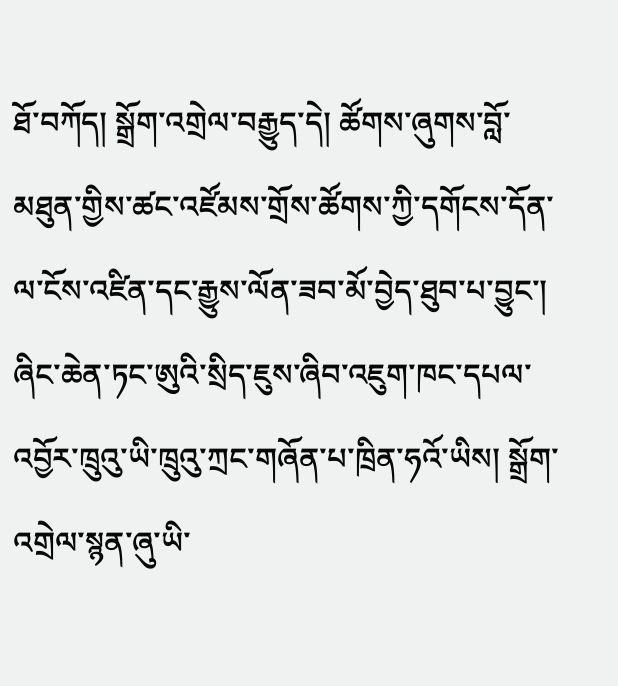ཐོ་བཀོད། སྒྲོག་འགྲེལ་བརྒྱུད་དེ། ཚོགས་ཞུགས་བློ་མཐུན་གྱིས་ཚང་འཛོམས་གྲོས་ཚོགས་ཀྱི་དགོངས་དོན་ལ་ངོས་འཛིན་དང་རྒྱུས་ལོན་ཟབ་མོ་བྱེད་ཐུབ་པ་བྱུང་།
ཞིང་ཆེན་ཏང་ཨུའི་སྲིད་ཇུས་ཞིབ་འཇུག་ཁང་དཔལ་འབྱོར་ཁྲུའུ་ཡི་ཁྲུའུ་ཀྲང་གཞོན་པ་ཁྲིན་ཧའོ་ཡིས། སྒྲོག་འགྲེལ་སྙན་ཞུ་ཡི་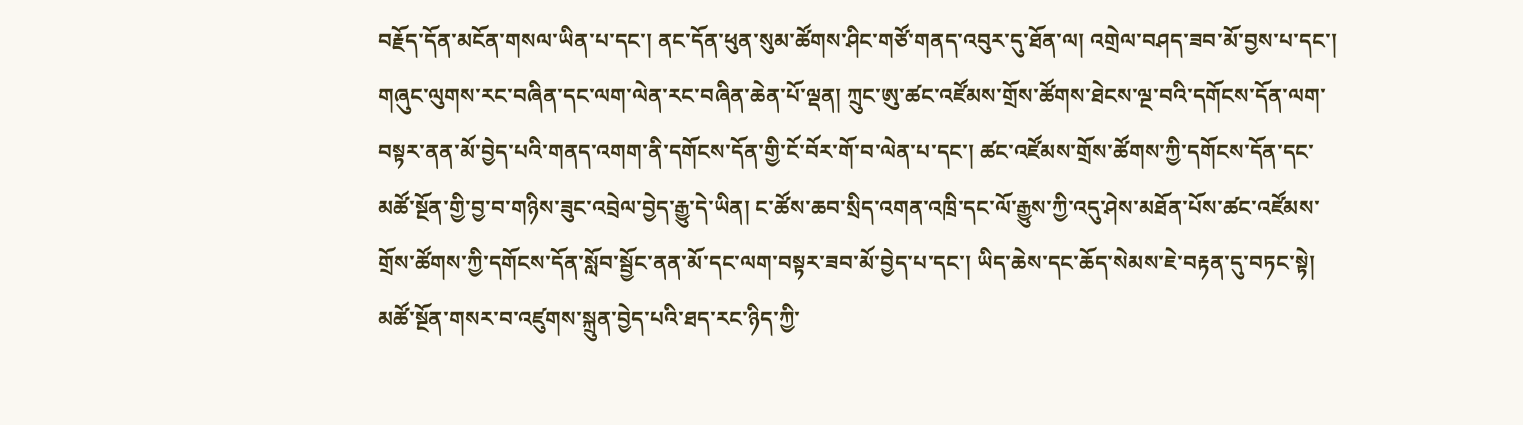བརྗོད་དོན་མངོན་གསལ་ཡིན་པ་དང་། ནང་དོན་ཕུན་སུམ་ཚོགས་ཤིང་གཙོ་གནད་འབུར་དུ་ཐོན་ལ། འགྲེལ་བཤད་ཟབ་མོ་བྱས་པ་དང་། གཞུང་ལུགས་རང་བཞིན་དང་ལག་ལེན་རང་བཞིན་ཆེན་པོ་ལྡན། ཀྲུང་ཨུ་ཚང་འཛོམས་གྲོས་ཚོགས་ཐེངས་ལྔ་བའི་དགོངས་དོན་ལག་བསྟར་ནན་མོ་བྱེད་པའི་གནད་འགག་ནི་དགོངས་དོན་གྱི་ངོ་བོར་གོ་བ་ལེན་པ་དང་། ཚང་འཛོམས་གྲོས་ཚོགས་ཀྱི་དགོངས་དོན་དང་མཚོ་སྔོན་གྱི་བྱ་བ་གཉིས་ཟུང་འབྲེལ་བྱེད་རྒྱུ་དེ་ཡིན། ང་ཚོས་ཆབ་སྲིད་འགན་འཁྲི་དང་ལོ་རྒྱུས་ཀྱི་འདུ་ཤེས་མཐོན་པོས་ཚང་འཛོམས་གྲོས་ཚོགས་ཀྱི་དགོངས་དོན་སློབ་སྦྱོང་ནན་མོ་དང་ལག་བསྟར་ཟབ་མོ་བྱེད་པ་དང་། ཡིད་ཆེས་དང་ཆོད་སེམས་ཇེ་བརྟན་དུ་བཏང་སྟེ། མཚོ་སྔོན་གསར་བ་འཛུགས་སྐྲུན་བྱེད་པའི་ཐད་རང་ཉིད་ཀྱི་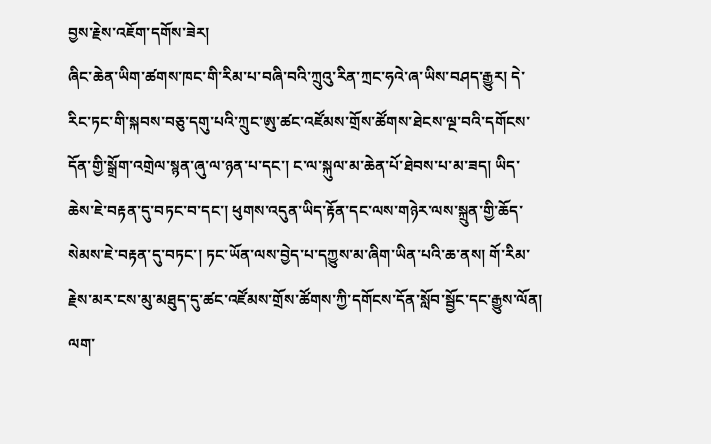བྱས་རྗེས་འཇོག་དགོས་ཟེར།
ཞིང་ཆེན་ཡིག་ཚགས་ཁང་གི་རིམ་པ་བཞི་བའི་ཀྲུའུ་རིན་ཀྲང་ཧའེ་ཞ་ཡིས་བཤད་རྒྱུར། དེ་རིང་ཏང་གི་སྐབས་བཅུ་དགུ་པའི་ཀྲུང་ཨུ་ཚང་འཛོམས་གྲོས་ཚོགས་ཐེངས་ལྔ་བའི་དགོངས་དོན་གྱི་སྒྲོག་འགྲེལ་སྙན་ཞུ་ལ་ཉན་པ་དང་། ང་ལ་སྐུལ་མ་ཆེན་པོ་ཐེབས་པ་མ་ཟད། ཡིད་ཆེས་ཇེ་བརྟན་དུ་བཏང་བ་དང་། ཕུགས་འདུན་ཡིད་རྟོན་དང་ལས་གཉེར་ལས་སྐྲུན་གྱི་ཆོད་སེམས་ཇེ་བརྟན་དུ་བཏང་། ཏང་ཡོན་ལས་བྱེད་པ་དཀྱུས་མ་ཞིག་ཡིན་པའི་ཆ་ནས། གོ་རིམ་རྗེས་མར་ངས་མུ་མཐུད་དུ་ཚང་འཛོམས་གྲོས་ཚོགས་ཀྱི་དགོངས་དོན་སློབ་སྦྱོང་དང་རྒྱུས་ལོན། ལག་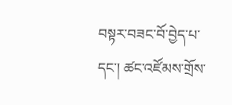བསྟར་བཟང་བོ་བྱེད་པ་དང་། ཚང་འཛོམས་གྲོས་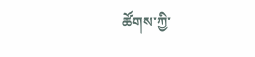ཚོགས་ཀྱི་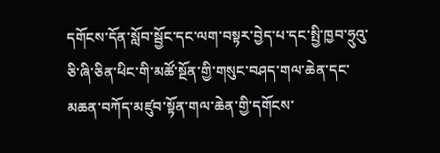དགོངས་དོན་སློབ་སྦྱོང་དང་ལག་བསྟར་བྱེད་པ་དང་སྤྱི་ཁྱབ་ཧྲུའུ་ཅི་ཞི་ཅིན་ཕིང་གི་མཚོ་སྔོན་གྱི་གསུང་བཤད་གལ་ཆེན་དང་མཆན་བཀོད་མཛུབ་སྟོན་གལ་ཆེན་གྱི་དགོངས་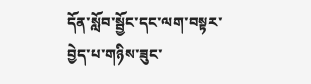དོན་སློབ་སྦྱོང་དང་ལག་བསྟར་བྱེད་པ་གཉིས་ཟུང་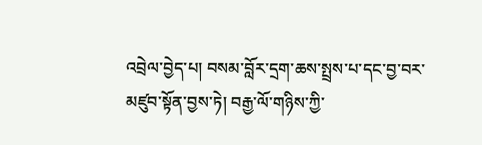འབྲེལ་བྱེད་པ། བསམ་བློར་དྲག་ཆས་སྤྲས་པ་དང་བྱ་བར་མཛུབ་སྟོན་བྱས་ཏེ། བརྒྱ་ལོ་གཉིས་ཀྱི་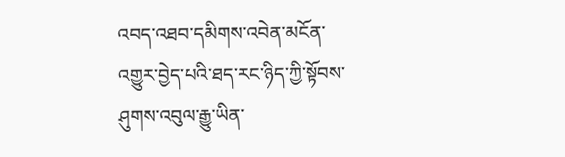འབད་འཐབ་དམིགས་འབེན་མངོན་འགྱུར་བྱེད་པའི་ཐད་རང་ཉིད་ཀྱི་སྟོབས་ཤུགས་འབུལ་རྒྱུ་ཡིན་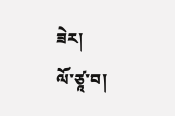ཟེར།
ལོ་ཙཱ་བ།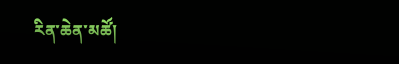རིན་ཆེན་མཚོ།